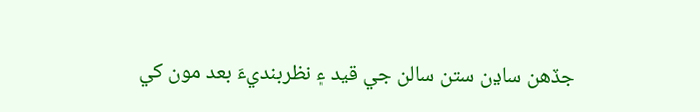جڏھن ساڍن ستن سالن جي قيد ۽ نظربنديءَ بعد مون کي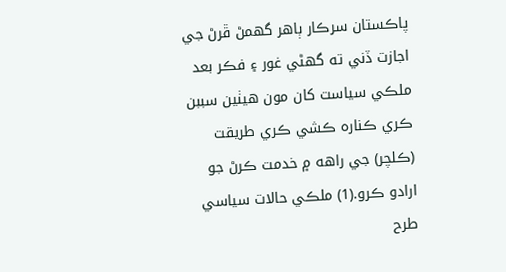پاڪستان سرڪار ٻاھر گھمڻ ڦرڻ جي اجازت ڏني ته گھڻي غور ۽ فڪر بعد ملڪي سياست کان مون ھيٺين سببن ڪري ڪنارہ ڪشي ڪري طريقت (ڪلچر) جي راھه ۾ خدمت ڪرڻ جو ارادو ڪرو.(1) ملڪي حالات سياسي طرح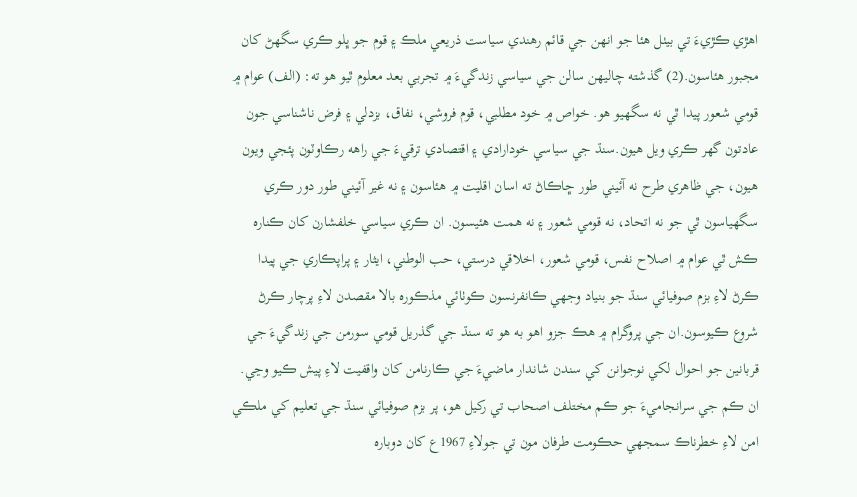اھڙي ڪڙيءَ تي بيٺل ھئا جو انھن جي قائم رھندي سياست ذريعي ملڪ ۽ قوم جو ڀلو ڪري سگھڻ کان مجبور ھئاسون.(2) گذشته چاليھن سالن جي سياسي زندگيءَ ۾ تجربي بعد معلوم ٿيو ھو ته: (الف) عوام ۾ قومي شعور پيدا ٿي نه سگھيو ھو. خواص ۾ خود مطلبي، قوم فروشي، نفاق، بزدلي ۽ فرض ناشناسي جون عادتون گھر ڪري ويل ھيون.سنڌ جي سياسي خودارادي ۽ اقتصادي ترقيءَ جي راھه رڪاوٽون پئجي ويون ھيون، جي ظاھري طرح نه آئيني طور ڇاڪاڻ ته اسان اقليت ۾ ھئاسون ۽ نه غير آئيني طور دور ڪري سگھياسون ٿي جو نه اتحاد، نه قومي شعور ۽ نه ھمت ھئيسون. ان ڪري سياسي خلفشارن کان ڪنارہ ڪش ٿي عوام ۾ اصلاح نفس، قومي شعور، اخلاقي درستي، حب الوطني، ايثار ۽ پراپڪاري جي پيدا ڪرڻ لاءِ بزم صوفيائي سنڌ جو بنياد وجھي ڪانفرنسون ڪوٺائي مذڪوره بالا مقصدن لاءِ پرچار ڪرڻ شروع ڪيوسون.ان جي پروگرام ۾ ھڪ جزو اھو به ھو ته سنڌ جي گذريل قومي سورمن جي زندگيءَ جي قربانين جو احوال لکي نوجوانن کي سندن شاندار ماضيءَ جي ڪارنامن کان واقفيت لاءِ پيش ڪيو وڃي. ان ڪم جي سرانجاميءَ جو ڪم مختلف اصحاب تي رکيل ھو، پر بزم صوفيائي سنڌ جي تعليم کي ملڪي امن لاءِ خطرناڪ سمجھي حڪومت طرفان مون تي جولاءِ 1967ع کان دوبارہ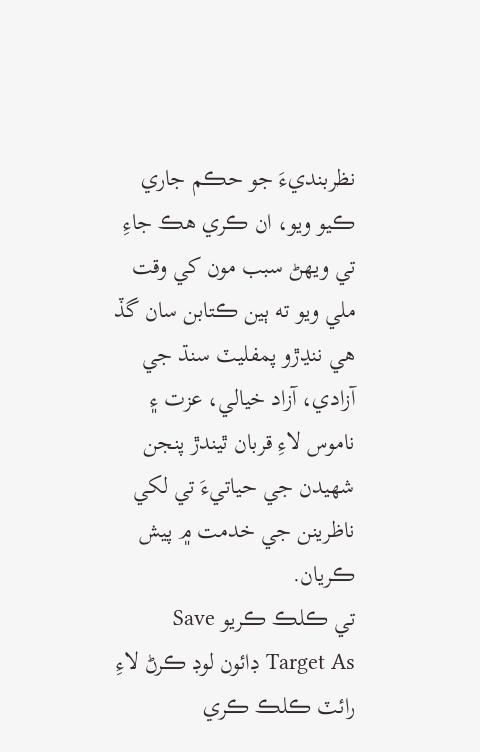نظربنديءَ جو حڪم جاري ڪيو ويو، ان ڪري ھڪ جاءِ تي ويھڻ سبب مون کي وقت ملي ويو ته ٻين ڪتابن سان گڏ ھي ننڍڙو پمفليٽ سنڌ جي آزادي، آزاد خيالي، عزت ۽ ناموس لاءِ قربان ٿيندڙ پنجن شھيدن جي حياتيءَ تي لکي ناظرينن جي خدمت ۾ پيش ڪريان.
تي ڪلڪ ڪريو Save Target As ڊائون لوڊ ڪرڻ لاءِ رائٽ ڪلڪ ڪري